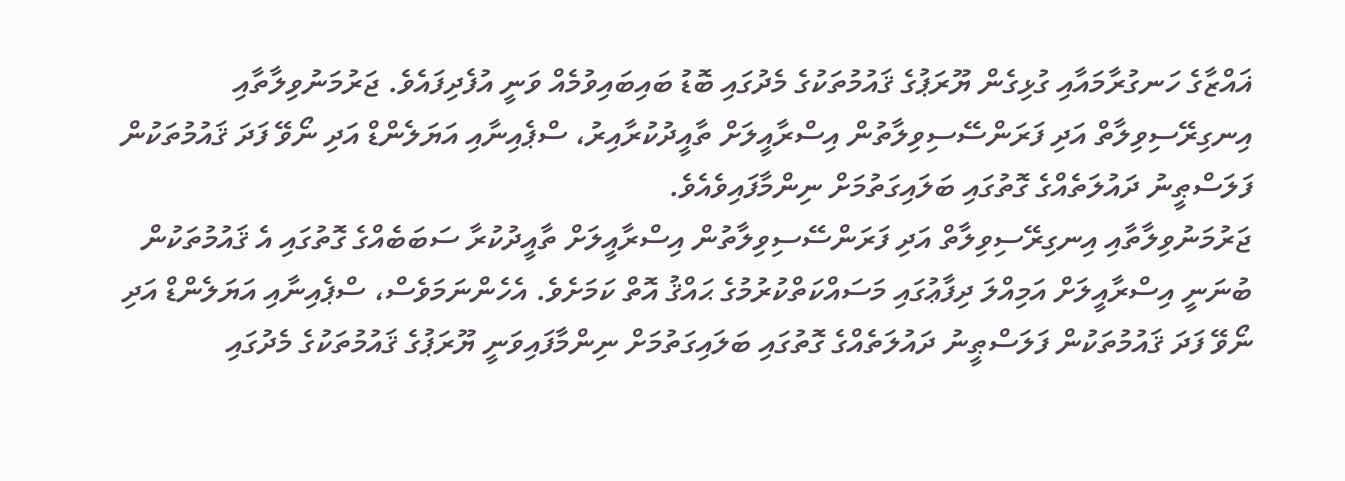ޣައްޒާގެ ހަނގުރާމައާއި ގުޅިގެން ޔޫރަޕުގެ ޤައުމުތަކުގެ މެދުގައި ބޮޑު ބައިބައިވުމެއް ވަނީ އުފެދިފައެވެ. ޖަރުމަނުވިލާތާއި އިނގިރޭސިވިލާތް އަދި ފަރަންސޭސިވިލާތުން އިސްރާއީލަށް ތާއީދުކުރާއިރު، ސްޕެއިނާއި އަޔަލެންޑް އަދި ނޯވޭ ފަދަ ޤައުމުތަކުން ފަލަސްޠީނު ދައުލަތެއްގެ ގޮތުގައި ބަލައިގަތުމަށް ނިންމާފައިވެއެވެ.
ޖަރުމަނުވިލާތާއި އިނގިރޭސިވިލާތް އަދި ފަރަންސޭސިވިލާތުން އިސްރާއީލަށް ތާއީދުކުރާ ސަބަބެއްގެ ގޮތުގައި އެ ޤައުމުތަކުން ބުނަނީ އިސްރާއީލަށް އަމިއްލަ ދިފާޢުގައި މަސައްކަތްކުރުމުގެ ޙައްޤު އޮތް ކަމަށެވެ. އެހެންނަމަވެސް، ސްޕެއިނާއި އަޔަލެންޑް އަދި ނޯވޭ ފަދަ ޤައުމުތަކުން ފަލަސްޠީނު ދައުލަތެއްގެ ގޮތުގައި ބަލައިގަތުމަށް ނިންމާފައިވަނީ ޔޫރަޕުގެ ޤައުމުތަކުގެ މެދުގައި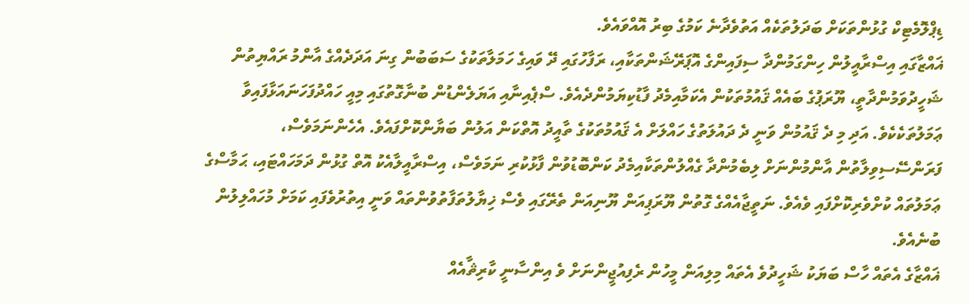ޑިޕްލޮމެޓިކް ގުޅުންތަކަށް ބަދަލުތަކެއް އަތުވެދާނެ ކަމުގެ ބިރު އޮއްވައެވެ.
ޣައްޒާގައި އިސްރާއީލުން ހިންގަމުންދާ ސިފައިންގެ އޮޕަރޭޝަންތަކާއި، ރަފާހުގައި ދޭ ވައިގެ ހަމަލާތަކުގެ ސަބަބުން ގިނަ އަދަދެއްގެ އާންމު ރައްޔިތުން ޝަހީދުވަމުންދާތީ، ޔޫރަޕުގެ ބައެއް ޤައުމުތަކުން އެކަމާއިމެދު ފާޑުކިޔަމުންދެއެވެ. ސްޕެއިނާއި އަޔަލެންޑުން ބުނާގޮތުގައި މިއީ ހައްދުފަހަނައަޅާފައިވާ ޢަމަލުތަކެކެވެ. އަދި މި ދެ ޤައުމުން ވަނީ ދެ ދައުލަތުގެ ހައްލަށް އެ ޤައުމުތަކުގެ ތާއީދު އޮތްކަން އަލުން ބަޔާންކޮށްފައެވެ. އެހެންނަމަވެސް، ފަރަންސޭސިވިލާތުން އާންމުންނަށް ލިބެމުންދާ ގެއްލުންތަކާއިމެދު ކަންބޮޑުވުން ފާޅުކުރި ނަމަވެސް، އިސްރާއީލާއެކު އޮތް ގުޅުން ދަމަހައްޓައި، ޙަމާސްގެ ޢަމަލުތައް ކުށްވެރިކޮށްފައި ވެއެވެ. ނަތީޖާއެއްގެ ގޮތުން ޔޫރަޕިއަން ޔޫނިއަން ތެރޭގައި ވެސް ޚިޔާލުތަފާތުވުންތައް ވަނީ އިތުރުވެފައި ކަމަށް މުހައްލިލުން ބުނެއެވެ.
ޣައްޒާގެ އެތައް ހާސް ބަޔަކު ޝަހީދުވެ އެތައް މިލިއަން މީހުން ރެފިއުޖީންނަށް ވެ އިންސާނީ ކާރިޘާއެއް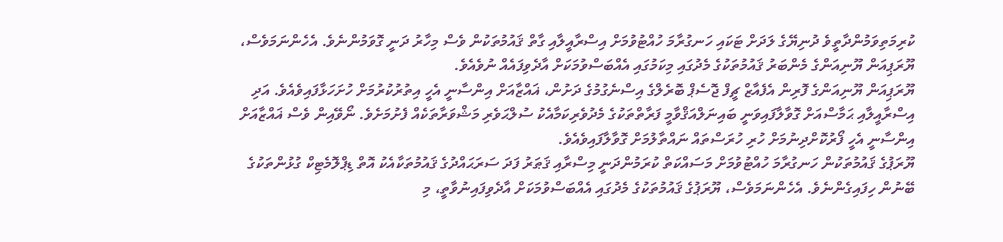ކުރިމަތިވަމުންދާތީވެ ދުނިޔޭގެ ލަދަށް ޓަކައި ހަނގުރާމަ ހުއްޓުވުމަށް އިސްރާއީލާއި ގާތް ޤައުމުތަކުން ވެސް މިހާރު ދަނީ ގޮވަމުންނެވެ. އެހެންނަމަވެސް، ޔޫރަޕިއަން ޔޫނިއަންގެ މެންބަރު ޤައުމުތަކުގެ މެދުގައި މިކަމުގައި އެއްބަސްވުމަކަށް އާދެވިފައެއް ނުވެއެވެ.
ޔޫރަޕިއަން ޔޫނިއަންގެ ފޮރިން އެފެއާޒް ޗީފް ޖޮސެޕް ބޮރެލްގެ އިސްނެގުމުގެ ދަށުން، ޣައްޒާއަށް އިންސާނީ އެހީ އިތުރުކުރުމަށް ހުށަހަޅާފައިވެއެވެ. އަދި އިސްރާއީލާއި ޙަމާސްއަށް ގޮވާލާފައިވަނީ ބައިނަލްއަޤްވާމީ ފަރާތްތަކުގެ މެދުވެރިކަމާއެކު ސުލްޙަވެރި މަޝްވަރާތަކެއް ފެށުމަށެވެ. ނޯވޭއިން ވެސް ޣައްޒާއަށް އިންސާނީ އެހީ ފޯރުކޮށްދިނުމަށް ހުރި ހުރަސްތައް ނައްތާލުމަށް ގޮވާލާފައިވެއެވެ.
ޔޫރަޕުގެ ޤައުމުތަކުން ހަނގުރާމަ ހުއްޓުވުމަށް މަސައްކަތް ކުރަމުންދަނީ މިސްރާއި ޤަޠަރު ފަދަ ސަރަޙައްދުގެ ޤައުމުތަކާއެކު އޮތް ޑިޕްލޮމެޓިކް ގުޅުންތަކުގެ ބޭނުން ހިފައިގެންނެވެ. އެހެންނަމަވެސް، ޔޫރަޕުގެ ޤައުމުތަކުގެ މެދުގައި އެއްބަސްވުމަކަށް އާދެވިފައިނުވާތީ، މި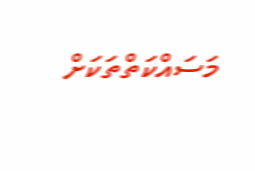މަސައްކަތްތަކަށް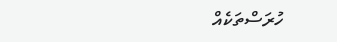ހުރަސްތަކެއް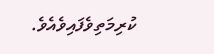ކުރިމަތިވެފައިވެއެވެ.